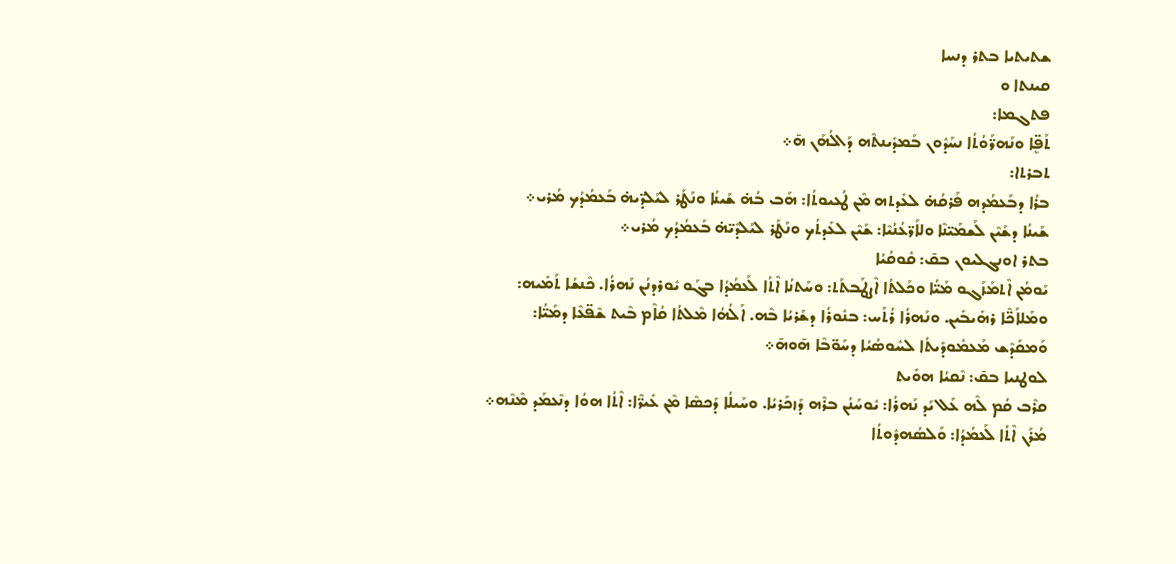ܫܬܝܬܝܐ ܒܬܪ ܕܢܚܐ
ܩܝܢܬܐ ܘ
ܦܬܓܡܐ:
ܬܰܦܷ̈ܐ ܘܢܰܗܪ̈ܰܘܳܬܳܐ ܢܚܰܕܽܘܢ ܒܰܡܕܺܝܢܬܶܗ ܕܰܐܠܳܗܰܢ ܗ̄܀
ܬܒܪܬ‌ܐ:
ܒܪܳܐ ܕܒܰܥܡܳܕܗ ܦܰܪܩܳܗ̇ ܠܥܺܕܬܗ ܡܶܢ ܛܳܥܝܘܬܳܐ: ܗܰܒ ܒܳܗ̇ ܫܰܝܢܳܐ ܘܢܰܛܰܪ ܠܝܰܠܕ̈ܝܗ̇ ܒܰܥܡܳܕܳܟ ܡܳܪܝ܀
ܫܰܝܢܳܐ ܕܫܰܝܶܢ ܠܰܫܡܰܝ̈ܢܶܐ ܘܠܐܰܪ̈ܥܳܢܳܝܶܐ: ܫܰܝܶܢ ܠܥܺܕܬܳܟ ܘܢܰܛܰܪ ܠܝܰܠܕܶܝ̈ܗ̇ ܒܰܥܡܳܕܳܟ ܡܳܪܝ܀
ܒܬܪ ܐܘܢܓܠܝܘܢ ܒܩ̄: ܩܽܘܩܳܝܳܐ
ܝܰܘܡܳܢ ܐܶܬܡܰܙܰܓܘ ܡܰܝ̈ܳܐ ܘܟܰܠܬܳܐ ܐܶܨܛܰܒܬܰܬ: ܘܚܰܬܢܳܐ ܐܶܬܳܐ ܠܰܥܡܳܕܳܐ ܒܓܰܘ ܝܽܘܪܕܢܳܢ ܢܰܗܪܳܐ. ܟܶܢܫܳܐ ܬܰܡܺܝܗ: ܘܡܰܠܐܰܟ̈ܶܐ ܪܗܺܝܒܺܝܢ. ܘܢܰܗܪܳܐ ܪܳܬܰܚ: ܒܢܽܘܪܳܐ ܕܫܰܪܝܳܐ ܒܶܗ. ܐܰܠܳܗܳܐ ܡܶܠܬܳܐ ܩܳܐܶܡ ܒܶܝܬ ܫܶܦ̈ܥܶܐ ܕܡܰܝ̈ܳܐ: ܘܰܡܩܰܕܶܫ ܡܰܥܡܽܘܕܺܝܬܳܐ ܠܚܽܘܣܳܝܳܐ ܕܚܰܘ̈ܒܶܐ ܗ̄ܘܗ̄܀
ܠܘܛܢܝܐ ܒܩ̄: ܢܶܩܝܳܐ ܗܘܺܝܬ
ܩܪܶܒ ܩܳܡ ܠܶܗ ܥܰܠ ܝܰܕ ܢܰܗܪܳܐ: ܝܽܘܚܰܢܳܢ ܒܪܶܗ ܕܰܙܟܰܪܝܳܐ. ܘܚܰܝܠܳܐ ܕܰܟܣܶܐ ܡܶܢ ܥܺܝܪ̈ܶܐ: ܐܶܬܳܐ ܗܘܳܐ ܕܢܶܥܡܰܕ ܡܶܢܶܗ܀
ܡܳܪܰܢ ܐܶܬܳܐ ܠܰܥܡܳܕܳܐ: ܘܰܠܣܳܗܕܽܘܬܳܐ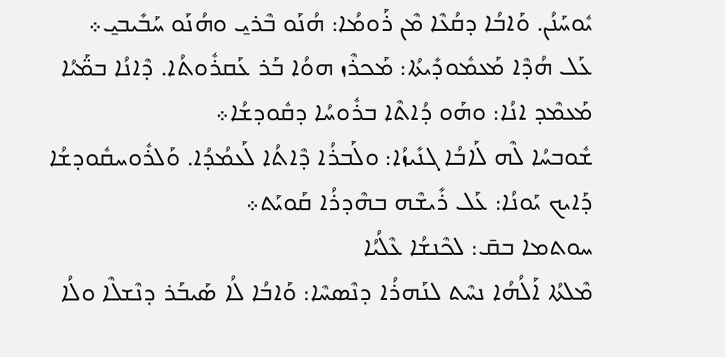ܝܽܘܚܰܢܳܢ. ܘܰܐܒܳܐ ܕܩܳܥܶܐ ܡܶܢ ܪܰܘܡܳܐ: ܗܳܢܰܘ ܒܶܪܝ̱ ܘܗܳܢܰܘ ܚܰܒܺܝܒܝ̱܀
ܥܰܠ ܗܳܕܶܐ ܡܰܥܡܽܘܕܺܝܬܳܐ: ܡܰܟܪܶܙ ܗܘܳܐ ܒܰܪ ܥܰܩܪܽܘܬܳܐ. ܕܶܐܢܳܐ ܒܡ̈ܰܝܳܐ ܡܰܥܡܶܕ ܐܢܳܐ: ܘܗܰܘ ܕܳܐܬܶܐ ܒܪܽܘܚܳܐ ܕܩܽܘܕܫܳܐ܀
ܫܽܘܒܚܳܐ ܠܶܗ ܠܰܐܒܳܐ ܓܢܺܝܙܳܐ: ܘܠܰܒܪܳܐ ܕܶܐܬܳܐ ܠܰܥܡܳܕܳܐ. ܘܰܠܪܽܘܚܩܽܘܕܫܳܐ ܕܰܐܝܟ ܝܰܘܢܳܐ: ܥܰܠ ܪܺܝܫܶܗ ܒܗܶܕܪܳܐ ܩܰܘܝܰܬ܀
ܚܘܬܡܐ ܒܩ̄: ܠܟܶܢܫܳܐ ܥܶܠܳܝܳܐ
ܡܶܠܬܳܐ ܐܰܠܳܗܳܐ ܢܚܶܬ ܠܢܰܗܪܳܐ ܕܢܶܣܚܶܐ: ܘܰܐܒܳܐ ܠܳܐ ܣܰܝܒܰܪ ܕܢܶܫܠܶܐ ܘܠܳܐ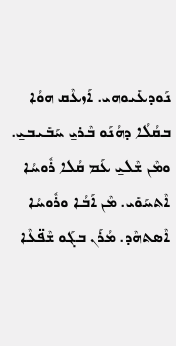ܢܰܘܕܥܺܝܘܗܝ. ܐܰܙܥܶܩ ܗܘܳܐ ܒܩܳܠܳܐ ܕܗܳܢܰܘ ܒܶܪܝ̱ ܚܰܒܺܝܒܝ̱. ܘܡܶܢ ܫܶܠܝ̱ ܥܰܡ ܩܳܠܐ ܪܽܘܚܳܐ ܐܶܬܚܰܘܺܝ. ܡܶܢ ܐܰܒܳܐ ܘܪܽܘܚܳܐ ܐܶܣܬܗܶܕ. ܡܳܪܰܢ ܒܓܰܘ ܫܶܦ̈ܥܶܐ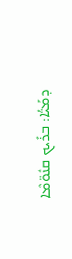ܕܡܰܝ̈ܳܐ: ܒܪܺܝܟ ܩܢܽܘ̈ܡܶܐ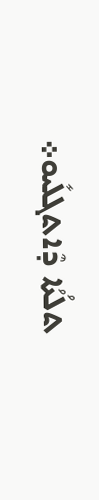ܬܠܳܬܳܐ ܕܶܐܬܓܠܺܝܘ܀